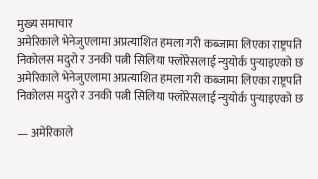मुख्य समाचार
अमेरिकाले भेनेजुएलामा अप्रत्याशित हमला गरी कब्जामा लिएका राष्ट्रपति निकोलस मदुरो र उनकी पत्नी सिलिया फ्लोरेसलाई न्युयोर्क पुर्‍याइएको छ
अमेरिकाले भेनेजुएलामा अप्रत्याशित हमला गरी कब्जामा लिएका राष्ट्रपति निकोलस मदुरो र उनकी पत्नी सिलिया फ्लोरेसलाई न्युयोर्क पुर्‍याइएको छ

— अमेरिकाले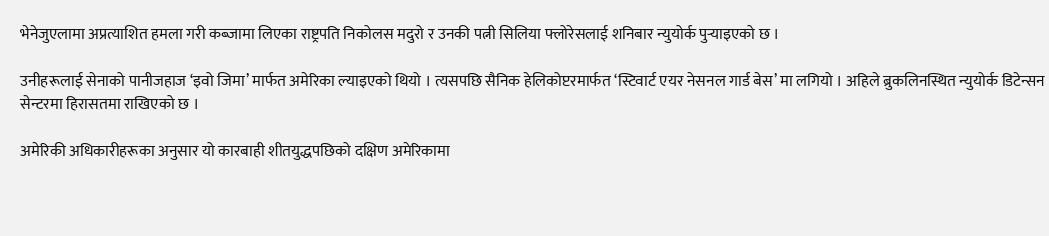भेनेजुएलामा अप्रत्याशित हमला गरी कब्जामा लिएका राष्ट्रपति निकोलस मदुरो र उनकी पत्नी सिलिया फ्लोरेसलाई शनिबार न्युयोर्क पुर्‍याइएको छ ।

उनीहरूलाई सेनाको पानीजहाज ‘इवो जिमा’ मार्फत अमेरिका ल्याइएको थियो । त्यसपछि सैनिक हेलिकोप्टरमार्फत ‘स्टिवार्ट एयर नेसनल गार्ड बेस’ मा लगियो । अहिले ब्रुकलिनस्थित न्युयोर्क डिटेन्सन सेन्टरमा हिरासतमा राखिएको छ ।

अमेरिकी अधिकारीहरूका अनुसार यो कारबाही शीतयुद्धपछिको दक्षिण अमेरिकामा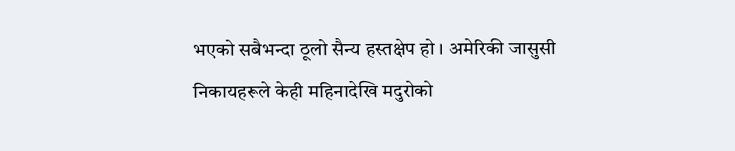भएको सबैभन्दा ठूलो सैन्य हस्तक्षेप हो । अमेरिकी जासुसी निकायहरूले केही महिनादेखि मदुरोको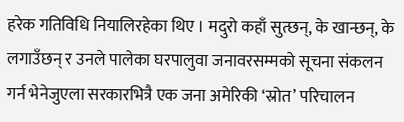हरेक गतिविधि नियालिरहेका थिए । मदुरो कहाँ सुत्छन्, के खान्छन्, के लगाउँछन् र उनले पालेका घरपालुवा जनावरसम्मको सूचना संकलन गर्न भेनेजुएला सरकारभित्रै एक जना अमेरिकी ‘स्रोत’ परिचालन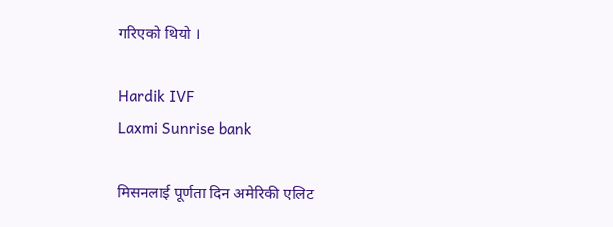गरिएको थियो ।

Hardik IVF
Laxmi Sunrise bank

मिसनलाई पूर्णता दिन अमेरिकी एलिट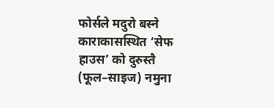फोर्सले मदुरो बस्ने काराकासस्थित ‘सेफ हाउस’ को दुरुस्तै (फूल–साइज) नमुना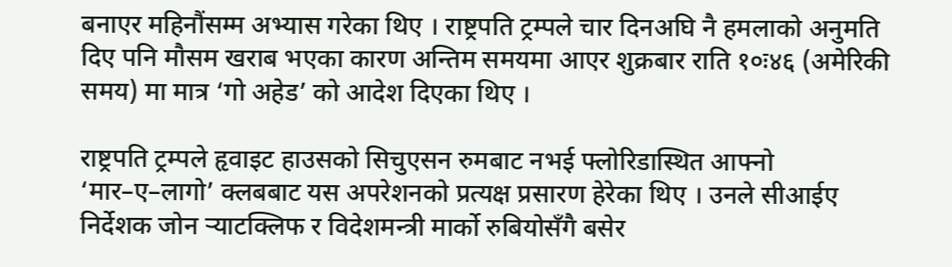बनाएर महिनौंसम्म अभ्यास गरेका थिए । राष्ट्रपति ट्रम्पले चार दिनअघि नै हमलाको अनुमति दिए पनि मौसम खराब भएका कारण अन्तिम समयमा आएर शुक्रबार राति १०ः४६ (अमेरिकी समय) मा मात्र ‘गो अहेड’ को आदेश दिएका थिए ।

राष्ट्रपति ट्रम्पले हृवाइट हाउसको सिचुएसन रुमबाट नभई फ्लोरिडास्थित आफ्नो ‘मार–ए–लागो’ क्लबबाट यस अपरेशनको प्रत्यक्ष प्रसारण हेरेका थिए । उनले सीआईए निर्देशक जोन र्‍याटक्लिफ र विदेशमन्त्री मार्को रुबियोसँगै बसेर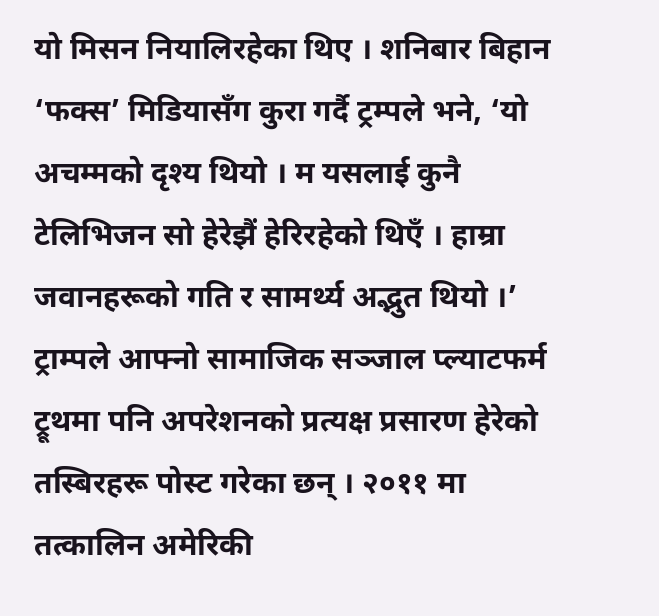यो मिसन नियालिरहेका थिए । शनिबार बिहान ‘फक्स’ मिडियासँग कुरा गर्दै ट्रम्पले भने, ‘यो अचम्मको दृश्य थियो । म यसलाई कुनै टेलिभिजन सो हेरेझैं हेरिरहेको थिएँ । हाम्रा जवानहरूको गति र सामर्थ्य अद्भुत थियो ।’ ट्राम्पले आफ्नो सामाजिक सञ्जाल प्ल्याटफर्म ट्रूथमा पनि अपरेशनको प्रत्यक्ष प्रसारण हेरेको तस्बिरहरू पोस्ट गरेका छन् । २०११ मा तत्कालिन अमेरिकी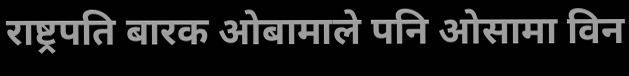राष्ट्रपति बारक ओबामाले पनि ओसामा विन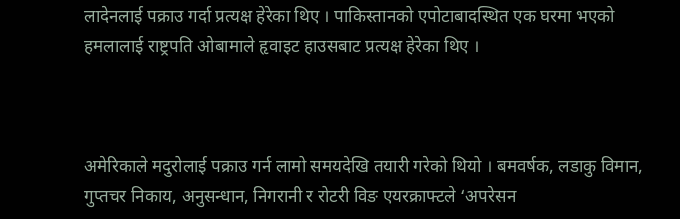लादेनलाई पक्राउ गर्दा प्रत्यक्ष हेरेका थिए । पाकिस्तानको एपोटाबादस्थित एक घरमा भएको हमलालाई राष्ट्रपति ओबामाले हृवाइट हाउसबाट प्रत्यक्ष हेरेका थिए ।



अमेरिकाले मदुरोलाई पक्राउ गर्न लामो समयदेखि तयारी गरेको थियो । बमवर्षक, लडाकु विमान, गुप्तचर निकाय, अनुसन्धान, निगरानी र रोटरी विङ एयरक्राफ्टले ‘अपरेसन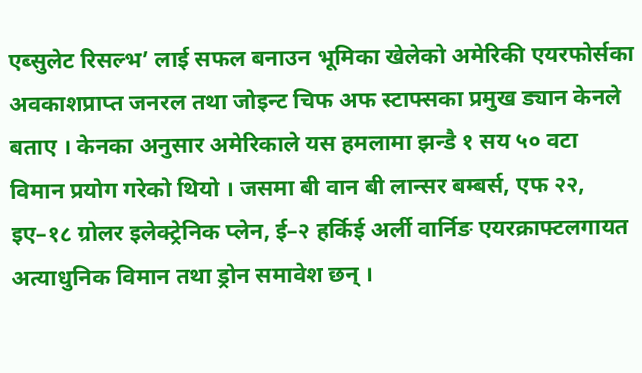एब्सुलेट रिसल्भ’ लाई सफल बनाउन भूमिका खेलेको अमेरिकी एयरफोर्सका अवकाशप्राप्त जनरल तथा जोइन्ट चिफ अफ स्टाफ्सका प्रमुख ड्यान केनले बताए । केनका अनुसार अमेरिकाले यस हमलामा झन्डै १ सय ५० वटा विमान प्रयोग गरेको थियो । जसमा बी वान बी लान्सर बम्बर्स, एफ २२, इए–१८ ग्रोलर इलेक्ट्रेनिक प्लेन, ई–२ हर्किई अर्ली वार्निङ एयरक्राफ्टलगायत अत्याधुनिक विमान तथा ड्रोन समावेश छन् ।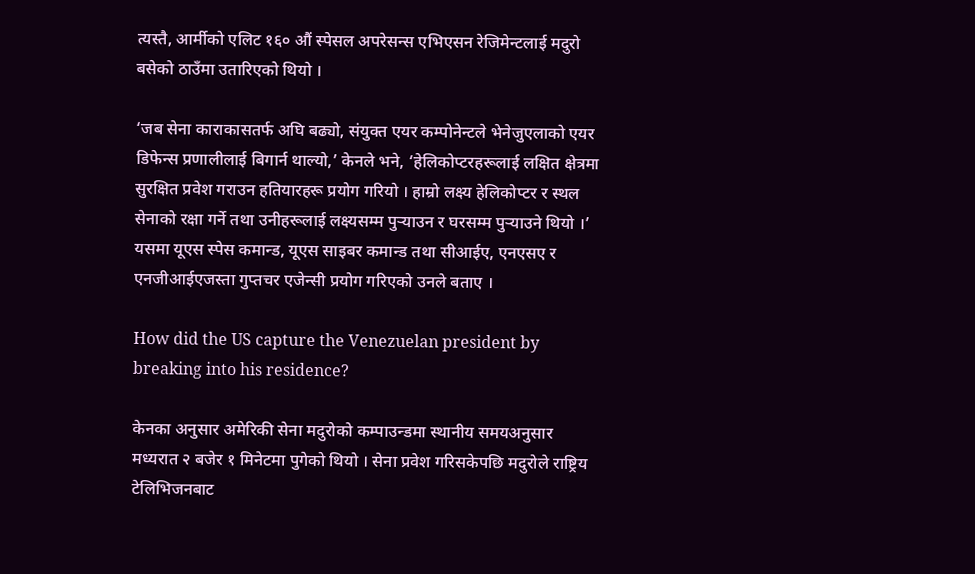त्यस्तै, आर्मीको एलिट १६० औं स्पेसल अपरेसन्स एभिएसन रेजिमेन्टलाई मदुरो बसेको ठाउँमा उतारिएको थियो ।

‘जब सेना काराकासतर्फ अघि बढ्यो, संयुक्त एयर कम्पोनेन्टले भेनेजुएलाको एयर डिफेन्स प्रणालीलाई बिगार्न थाल्यो,’ केनले भने, ‘हेलिकोप्टरहरूलाई लक्षित क्षेत्रमा सुरक्षित प्रवेश गराउन हतियारहरू प्रयोग गरियो । हाम्रो लक्ष्य हेलिकोप्टर र स्थल सेनाको रक्षा गर्ने तथा उनीहरूलाई लक्ष्यसम्म पुर्‍याउन र घरसम्म पुर्‍याउने थियो ।’ यसमा यूएस स्पेस कमान्ड, यूएस साइबर कमान्ड तथा सीआईए, एनएसए र एनजीआईएजस्ता गुप्तचर एजेन्सी प्रयोग गरिएको उनले बताए ।

How did the US capture the Venezuelan president by breaking into his residence?

केनका अनुसार अमेरिकी सेना मदुरोको कम्पाउन्डमा स्थानीय समयअनुसार मध्यरात २ बजेर १ मिनेटमा पुगेको थियो । सेना प्रवेश गरिसकेपछि मदुरोले राष्ट्रिय टेलिभिजनबाट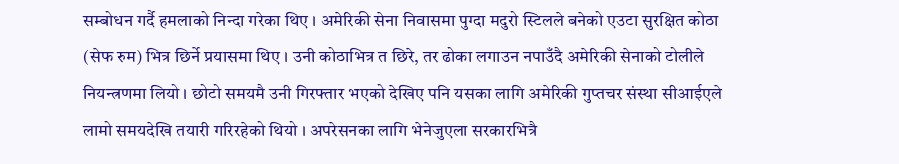सम्बोधन गर्दै हमलाको निन्दा गरेका थिए । अमेरिकी सेना निवासमा पुग्दा मदुरो स्टिलले बनेको एउटा सुरक्षित कोठा (सेफ रुम) भित्र छिर्ने प्रयासमा थिए । उनी कोठाभित्र त छिरे, तर ढोका लगाउन नपाउँदै अमेरिकी सेनाको टोलीले नियन्त्रणमा लियो । छोटो समयमै उनी गिरफ्तार भएको देखिए पनि यसका लागि अमेरिकी गुप्तचर संस्था सीआईएले लामो समयदेखि तयारी गरिरहेको थियो । अपरेसनका लागि भेनेजुएला सरकारभित्रै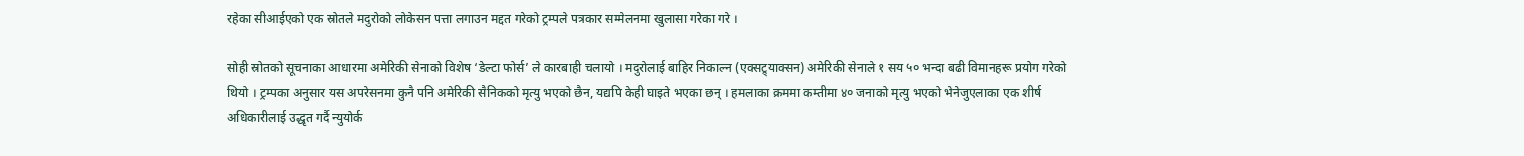रहेका सीआईएको एक स्रोतले मदुरोको लोकेसन पत्ता लगाउन मद्दत गरेको ट्रम्पले पत्रकार सम्मेलनमा खुलासा गरेका गरे ।

सोही स्रोतको सूचनाका आधारमा अमेरिकी सेनाको विशेष ‘डेल्टा फोर्स’ ले कारबाही चलायो । मदुरोलाई बाहिर निकाल्न (एक्सट्र्याक्सन) अमेरिकी सेनाले १ सय ५० भन्दा बढी विमानहरू प्रयोग गरेको थियो । ट्रम्पका अनुसार यस अपरेसनमा कुनै पनि अमेरिकी सैनिकको मृत्यु भएको छैन, यद्यपि केही घाइते भएका छन् । हमलाका क्रममा कम्तीमा ४० जनाको मृत्यु भएको भेनेजुएलाका एक शीर्ष अधिकारीलाई उद्धृत गर्दै न्युयोर्क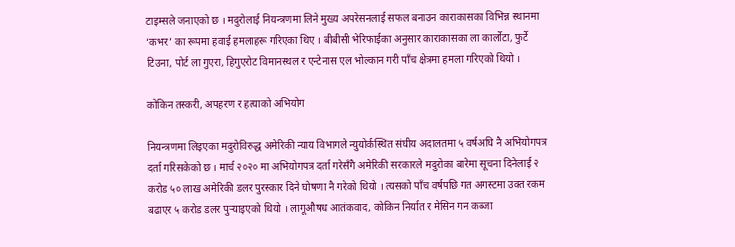टाइम्सले जनाएको छ । मदुरोलाई नियन्त्रणमा लिने मुख्य अपरेसनलाई सफल बनाउन काराकासका विभिन्न स्थानमा ‘कभर’ का रूपमा हवाई हमलाहरू गरिएका थिए । बीबीसी भेरिफाईका अनुसार काराकासका ला कार्लोटा, फुर्टे टिउना, पोर्ट ला गुएरा, हिगुएरोट विमानस्थल र एन्टेनास एल भोल्कान गरी पाँच क्षेत्रमा हमला गरिएको थियो ।

कोकिन तस्करी, अपहरण र हत्याको अभियोग

नियन्त्रणमा लिइएका मदुरोविरुद्ध अमेरिकी न्याय विभागले न्युयोर्कस्थित संघीय अदालतमा ५ वर्षअघि नै अभियोगपत्र दर्ता गरिसकेको छ । मार्च २०२० मा अभियोगपत्र दर्ता गरेसँगै अमेरिकी सरकारले मदुरोका बारेमा सूचना दिनेलाई २ करोड ५० लाख अमेरिकी डलर पुरस्कार दिने घोषणा नै गरेको थियो । त्यसको पाँच वर्षपछि गत अगस्टमा उक्त रकम बढाएर ५ करोड डलर पुर्‍याइएको थियो । लागूऔषध आतंकवाद, कोकिन निर्यात र मेसिन गन कब्जा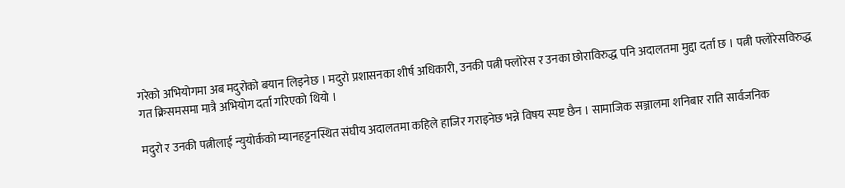गरेको अभियोगमा अब मदुरोको बयान लिइनेछ । मदुरो प्रशासनका शीर्ष अधिकारी, उनकी पत्नी फ्लोरेस र उनका छोराविरुद्ध पनि अदालतमा मुद्दा दर्ता छ । पत्नी फ्लोरेसविरुद्ध गत क्रिसमसमा मात्रै अभियोग दर्ता गरिएको थियो ।

मदुरो र उनकी पत्नीलाई न्युयोर्कको म्यानहट्टनस्थित संघीय अदालतमा कहिले हाजिर गराइनेछ भन्ने विषय स्पष्ट छैन । सामाजिक सञ्जालमा शनिबार राति सार्वजनिक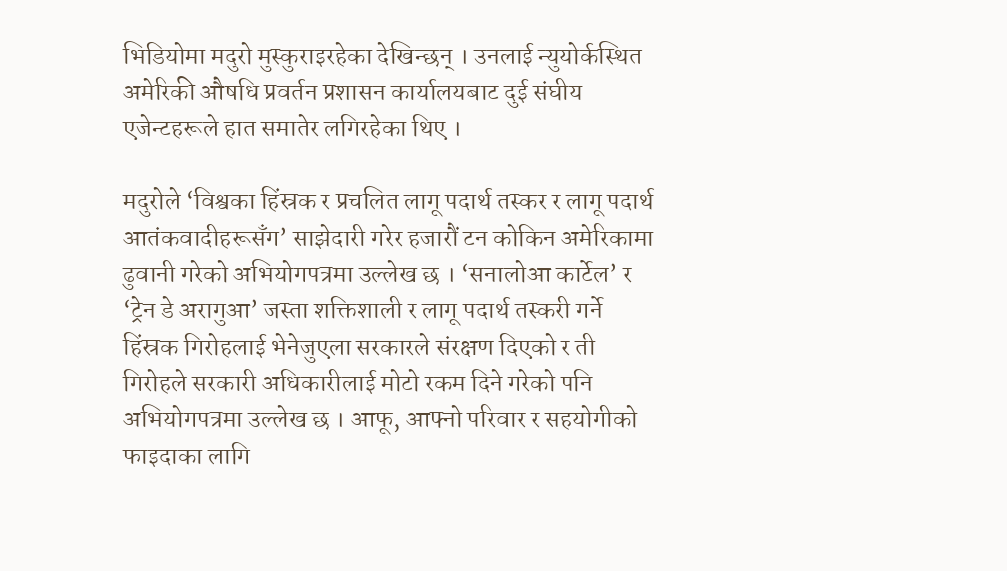भिडियोमा मदुरो मुस्कुराइरहेका देखिन्छन् । उनलाई न्युयोर्कस्थित अमेरिकी औषधि प्रवर्तन प्रशासन कार्यालयबाट दुई संघीय एजेन्टहरूले हात समातेर लगिरहेका थिए ।

मदुरोले ‘विश्वका हिंस्रक र प्रचलित लागू पदार्थ तस्कर र लागू पदार्थ आतंकवादीहरूसँग’ साझेदारी गरेर हजारौं टन कोकिन अमेरिकामा ढुवानी गरेको अभियोगपत्रमा उल्लेख छ । ‘सनालोआ कार्टेल’ र ‘ट्रेन डे अरागुआ’ जस्ता शक्तिशाली र लागू पदार्थ तस्करी गर्ने हिंस्रक गिरोहलाई भेनेजुएला सरकारले संरक्षण दिएको र ती गिरोहले सरकारी अधिकारीलाई मोटो रकम दिने गरेको पनि अभियोगपत्रमा उल्लेख छ । आफू, आफ्नो परिवार र सहयोगीको फाइदाका लागि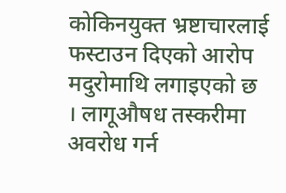कोकिनयुक्त भ्रष्टाचारलाई फस्टाउन दिएको आरोप मदुरोमाथि लगाइएको छ । लागूऔषध तस्करीमा अवरोध गर्न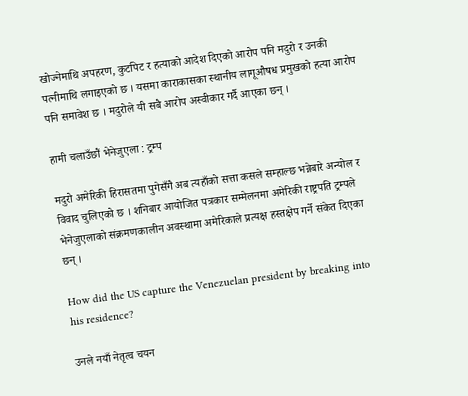खोज्नेमाथि अपहरण, कुटपिट र हत्याको आदेश दिएको आरोप पनि मदुरो र उनकी पत्नीमाथि लगाइएको छ । यसमा काराकासका स्थानीय लागूऔषध प्रमुखको हत्या आरोप पनि समावेश छ । मदुरोले यी सबै आरोप अस्वीकार गर्दै आएका छन् ।

हामी चलाउँछौं भेनेजुएला : ट्रम्प

मदुरो अमेरिकी हिरासतमा पुगेसँगै अब त्यहाँको सत्ता कसले सम्हाल्छ भन्नेबारे अन्योल र विवाद चुलिएको छ । शनिबार आयोजित पत्रकार सम्मेलनमा अमेरिकी राष्ट्रपति ट्रम्पले भेनेजुएलाको संक्रमणकालीन अवस्थामा अमेरिकाले प्रत्यक्ष हस्तक्षेप गर्ने संकेत दिएका छन् ।

How did the US capture the Venezuelan president by breaking into his residence?

उनले नयाँ नेतृत्व चयन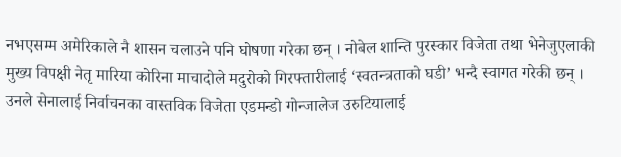नभएसम्म अमेरिकाले नै शासन चलाउने पनि घोषणा गरेका छन् । नोबेल शान्ति पुरस्कार विजेता तथा भेनेजुएलाकी मुख्य विपक्षी नेतृ मारिया कोरिना माचादोले मदुरोको गिरफ्तारीलाई ‘स्वतन्त्रताको घडी’ भन्दै स्वागत गरेकी छन् । उनले सेनालाई निर्वाचनका वास्तविक विजेता एडमन्डो गोन्जालेज उरुटियालाई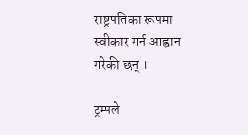राष्ट्रपतिका रूपमा स्वीकार गर्न आह्वान गरेकी छन् ।

ट्रम्पले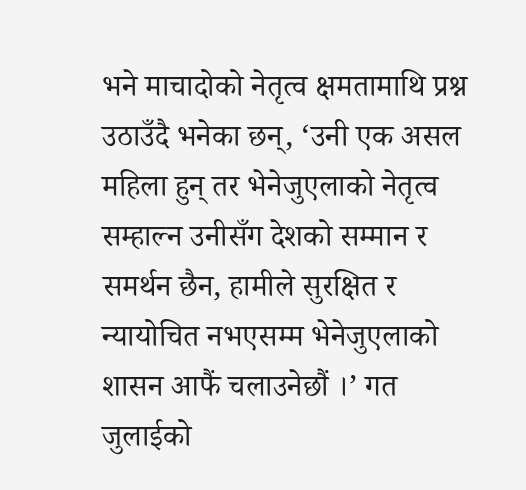भने माचादोको नेतृत्व क्षमतामाथि प्रश्न उठाउँदै भनेका छन्, ‘उनी एक असल महिला हुन् तर भेनेजुएलाको नेतृत्व सम्हाल्न उनीसँग देशको सम्मान र समर्थन छैन, हामीले सुरक्षित र न्यायोचित नभएसम्म भेनेजुएलाको शासन आफैं चलाउनेछौं ।’ गत जुलाईको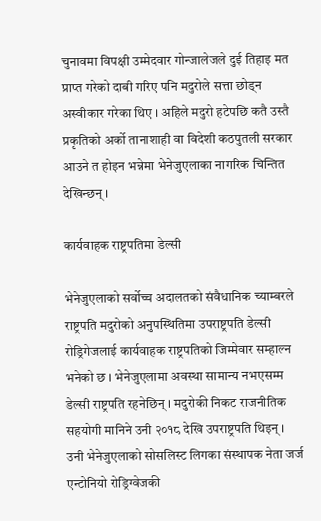चुनावमा विपक्षी उम्मेदवार गोन्जालेजले दुई तिहाइ मत प्राप्त गरेको दाबी गरिए पनि मदुरोले सत्ता छोड्न अस्वीकार गरेका थिए । अहिले मदुरो हटेपछि कतै उस्तै प्रकृतिको अर्को तानाशाही वा विदेशी कठपुतली सरकार आउने त होइन भन्नेमा भेनेजुएलाका नागरिक चिन्तित देखिन्छन् ।

कार्यवाहक राष्ट्रपतिमा डेल्सी

भेनेजुएलाको सर्वोच्च अदालतको संवैधानिक च्याम्बरले राष्ट्रपति मदुरोको अनुपस्थितिमा उपराष्ट्रपति डेल्सी रोड्रिगेजलाई कार्यवाहक राष्ट्रपतिको जिम्मेवार सम्हाल्न भनेको छ । भेनेजुएलामा अवस्था सामान्य नभएसम्म डेल्सी राष्ट्रपति रहनेछिन् । मदुरोकी निकट राजनीतिक सहयोगी मानिने उनी २०१८ देखि उपराष्ट्रपति थिइन् । उनी भेनेजुएलाको सोसलिस्ट लिगका संस्थापक नेता जर्ज एन्टोनियो रोड्रिग्वेजकी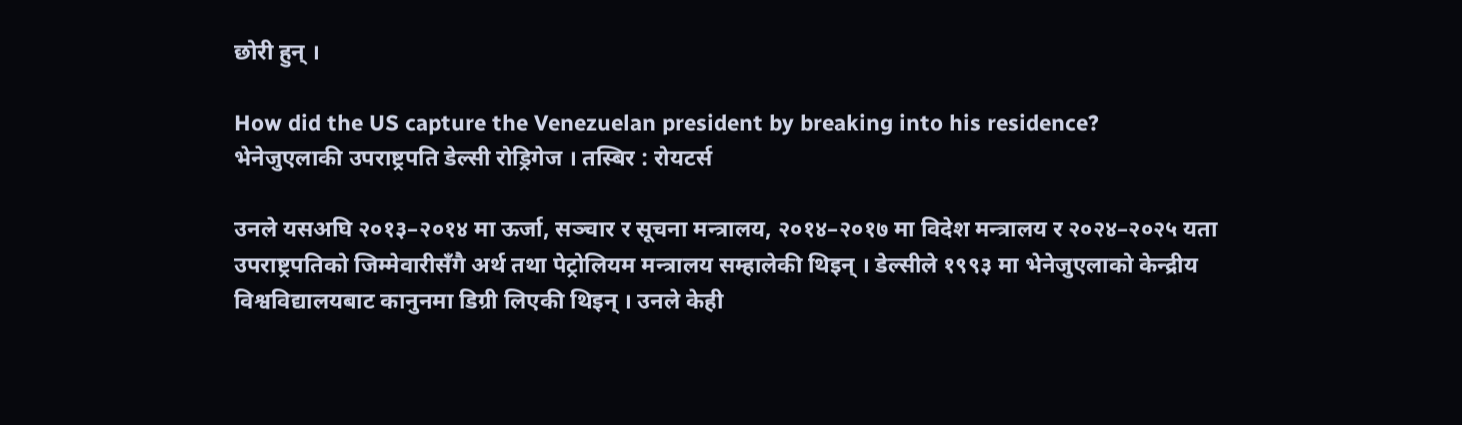छोरी हुन् ।

How did the US capture the Venezuelan president by breaking into his residence?
भेनेजुएलाकी उपराष्ट्रपति डेल्सी रोड्रिगेज । तस्बिर : रोयटर्स

उनले यसअघि २०१३–२०१४ मा ऊर्जा, सञ्चार र सूचना मन्त्रालय, २०१४–२०१७ मा विदेश मन्त्रालय र २०२४–२०२५ यता उपराष्ट्रपतिको जिम्मेवारीसँगै अर्थ तथा पेट्रोलियम मन्त्रालय सम्हालेकी थिइन् । डेल्सीले १९९३ मा भेनेजुएलाको केन्द्रीय विश्वविद्यालयबाट कानुनमा डिग्री लिएकी थिइन् । उनले केही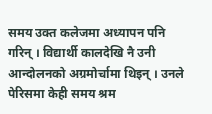समय उक्त कलेजमा अध्यापन पनि गरिन् । विद्यार्थी कालदेखि नै उनी आन्दोलनको अग्रमोर्चामा थिइन् । उनले पेरिसमा केही समय श्रम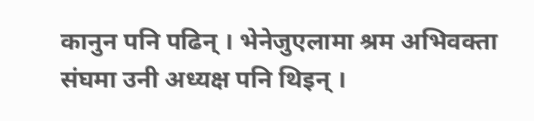कानुन पनि पढिन् । भेनेजुएलामा श्रम अभिवक्ता संघमा उनी अध्यक्ष पनि थिइन् ।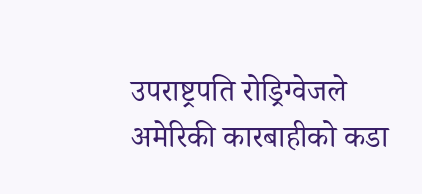उपराष्ट्रपति रोड्रिग्वेजले अमेरिकी कारबाहीको कडा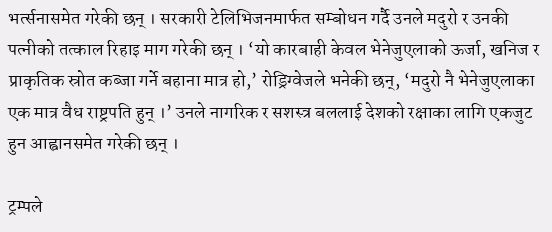भर्त्सनासमेत गरेकी छन् । सरकारी टेलिभिजनमार्फत सम्बोधन गर्दै उनले मदुरो र उनकी पत्नीको तत्काल रिहाइ माग गरेकी छन् । ‘यो कारबाही केवल भेनेजुएलाको ऊर्जा, खनिज र प्राकृतिक स्रोत कब्जा गर्ने बहाना मात्र हो,’ रोड्रिग्वेजले भनेकी छन्, ‘मदुरो नै भेनेजुएलाका एक मात्र वैध राष्ट्रपति हुन् ।’ उनले नागरिक र सशस्त्र बललाई देशको रक्षाका लागि एकजुट हुन आह्वानसमेत गरेकी छन् ।

ट्रम्पले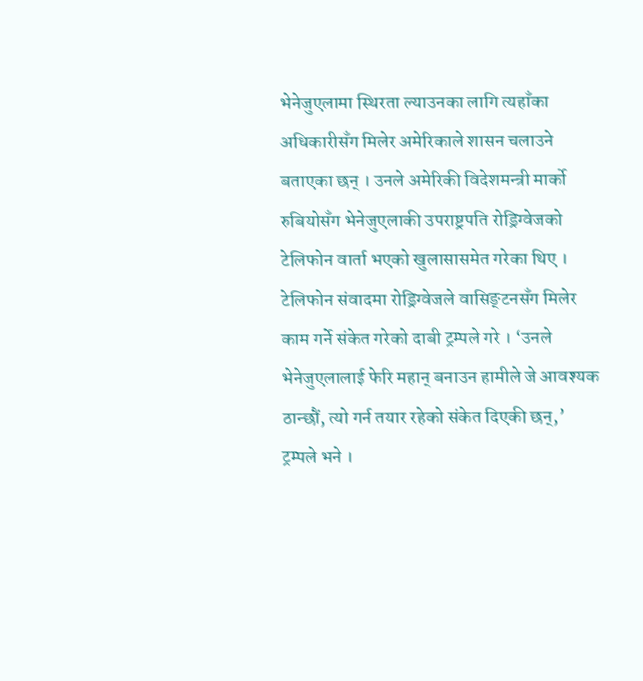भेनेजुएलामा स्थिरता ल्याउनका लागि त्यहाँका अधिकारीसँग मिलेर अमेरिकाले शासन चलाउने बताएका छन् । उनले अमेरिकी विदेशमन्त्री मार्को रुबियोसँग भेनेजुएलाकी उपराष्ट्रपति रोड्रिग्वेजको टेलिफोन वार्ता भएको खुलासासमेत गरेका थिए । टेलिफोन संवादमा रोड्रिग्वेजले वासिङ्टनसँग मिलेर काम गर्ने संकेत गरेको दाबी ट्रम्पले गरे । ‘उनले भेनेजुएलालाई फेरि महान् बनाउन हामीले जे आवश्यक ठान्छौं, त्यो गर्न तयार रहेको संकेत दिएकी छन्,’ ट्रम्पले भने ।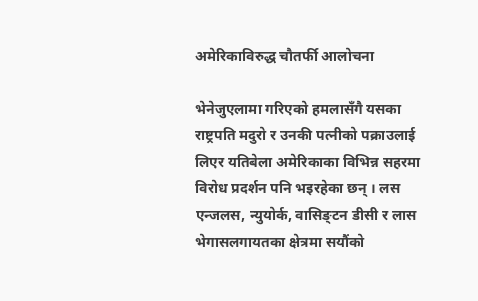अमेरिकाविरुद्ध चौतर्फी आलोचना

भेनेजुएलामा गरिएको हमलासँगै यसका राष्ट्रपति मदुरो र उनकी पत्नीको पक्राउलाई लिएर यतिबेला अमेरिकाका विभिन्न सहरमा विरोध प्रदर्शन पनि भइरहेका छन् । लस एन्जलस, न्युयोर्क, वासिङ्टन डीसी र लास भेगासलगायतका क्षेत्रमा सयौंको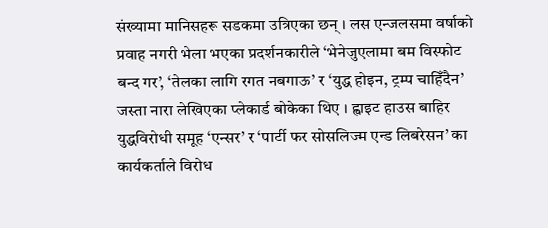संख्यामा मानिसहरू सडकमा उत्रिएका छन् । लस एन्जलसमा वर्षाको प्रवाह नगरी भेला भएका प्रदर्शनकारीले ‘भेनेजुएलामा बम विस्फोट बन्द गर’, ‘तेलका लागि रगत नबगाऊ’ र ‘युद्ध होइन, ट्रम्प चाहिँदैन’ जस्ता नारा लेखिएका प्लेकार्ड बोकेका थिए । ह्वाइट हाउस बाहिर युद्धविरोधी समूह ‘एन्सर’ र ‘पार्टी फर सोसलिज्म एन्ड लिबरेसन’ का कार्यकर्ताले विरोध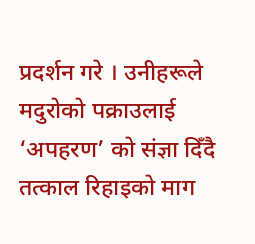प्रदर्शन गरे । उनीहरूले मदुरोको पक्राउलाई ‘अपहरण’ को संज्ञा दिँदै तत्काल रिहाइको माग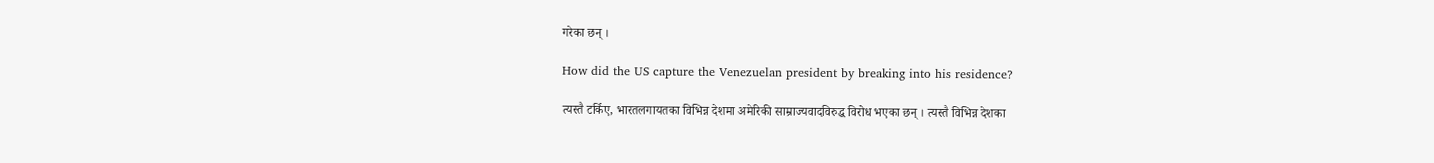गरेका छन् ।

How did the US capture the Venezuelan president by breaking into his residence?

त्यस्तै टर्किए, भारतलगायतका विभिन्न देशमा अमेरिकी साम्राज्यवादविरुद्ध विरोध भएका छन् । त्यस्तै विभिन्न देशका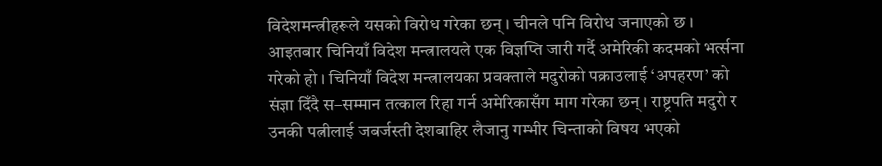विदेशमन्त्रीहरूले यसको विरोध गरेका छन् । चीनले पनि विरोध जनाएको छ । आइतबार चिनियाँ विदेश मन्त्रालयले एक विज्ञप्ति जारी गर्दै अमेरिकी कदमको भर्त्सना गरेको हो । चिनियाँ विदेश मन्त्रालयका प्रवक्ताले मदुरोको पक्राउलाई ‘अपहरण’ को संज्ञा दिँदै स–सम्मान तत्काल रिहा गर्न अमेरिकासँग माग गरेका छन् । राष्ट्रपति मदुरो र उनकी पत्नीलाई जबर्जस्ती देशबाहिर लैजानु गम्भीर चिन्ताको विषय भएको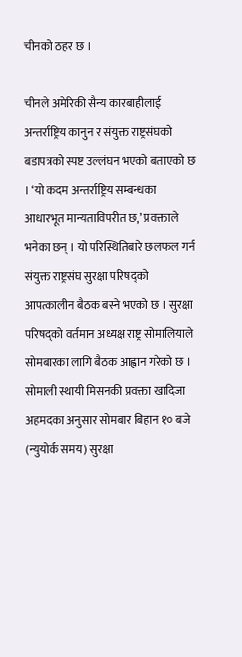चीनको ठहर छ ।

चीनले अमेरिकी सैन्य कारबाहीलाई अन्तर्राष्ट्रिय कानुन र संयुक्त राष्ट्रसंघको बडापत्रको स्पष्ट उल्लंघन भएको बताएको छ । ‘यो कदम अन्तर्राष्ट्रिय सम्बन्धका आधारभूत मान्यताविपरीत छ,’ प्रवक्ताले भनेका छन् । यो परिस्थितिबारे छलफल गर्न संयुक्त राष्ट्रसंघ सुरक्षा परिषद्को आपत्कालीन बैठक बस्ने भएको छ । सुरक्षा परिषद्को वर्तमान अध्यक्ष राष्ट्र सोमालियाले सोमबारका लागि बैठक आह्वान गरेको छ । सोमाली स्थायी मिसनकी प्रवक्ता खादिजा अहमदका अनुसार सोमबार बिहान १० बजे (न्युयोर्क समय) सुरक्षा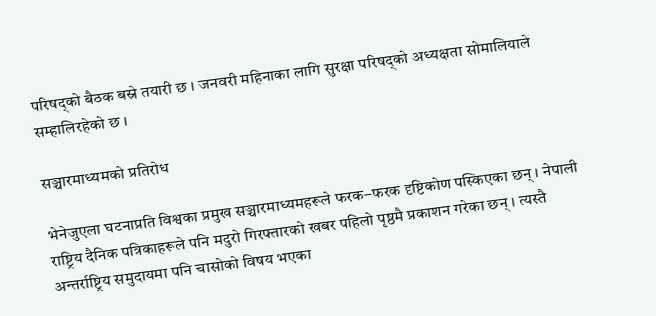परिषद्को बैठक बस्ने तयारी छ । जनवरी महिनाका लागि सुरक्षा परिषद्को अध्यक्षता सोमालियाले सम्हालिरहेको छ ।

सञ्चारमाध्यमको प्रतिरोध

भेनेजुएला घटनाप्रति विश्वका प्रमुख सञ्चारमाध्यमहरूले फरक–फरक दृष्टिकोण पस्किएका छन् । नेपाली राष्ट्रिय दैनिक पत्रिकाहरूले पनि मदुरो गिरफ्तारको खबर पहिलो पृष्ठमै प्रकाशन गरेका छन् । त्यस्तै अन्तर्राष्ट्रिय समुदायमा पनि चासोको विषय भएका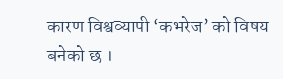कारण विश्वव्यापी ‘कभरेज’ को विषय बनेको छ ।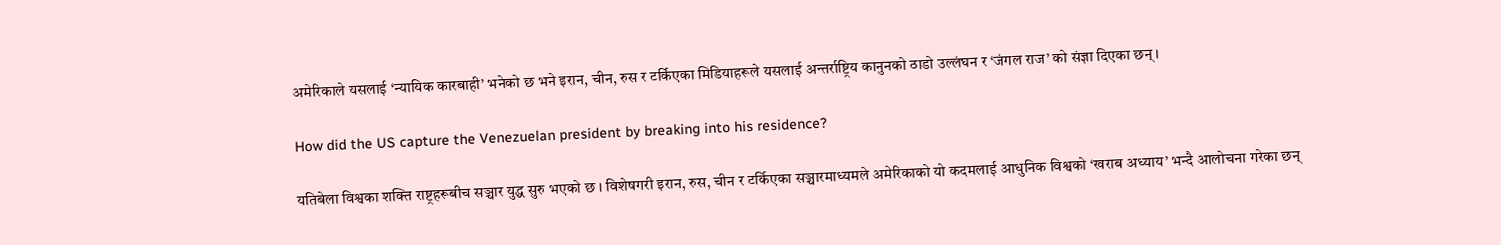अमेरिकाले यसलाई ‘न्यायिक कारबाही’ भनेको छ भने इरान, चीन, रुस र टर्किएका मिडियाहरूले यसलाई अन्तर्राष्ट्रिय कानुनको ठाडो उल्लंघन र ‘जंगल राज’ को संज्ञा दिएका छन् ।

How did the US capture the Venezuelan president by breaking into his residence?

यतिबेला विश्वका शक्ति राष्ट्रहरूबीच सञ्चार युद्ध सुरु भएको छ । विशेषगरी इरान, रुस, चीन र टर्किएका सञ्चारमाध्यमले अमेरिकाको यो कदमलाई आधुनिक विश्वको ‘खराब अध्याय’ भन्दै आलोचना गरेका छन्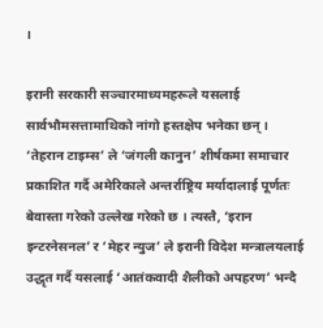।

इरानी सरकारी सञ्चारमाध्यमहरूले यसलाई सार्वभौमसत्तामाथिको नांगो हस्तक्षेप भनेका छन् । ‘तेहरान टाइम्स’ ले ‘जंगली कानुन’ शीर्षकमा समाचार प्रकाशित गर्दै अमेरिकाले अन्तर्राष्ट्रिय मर्यादालाई पूर्णतः बेवास्ता गरेको उल्लेख गरेको छ । त्यस्तै, ‘इरान इन्टरनेसनल’ र ‘मेहर न्युज’ ले इरानी विदेश मन्त्रालयलाई उद्धृत गर्दै यसलाई ‘आतंकवादी शैलीको अपहरण’ भन्दै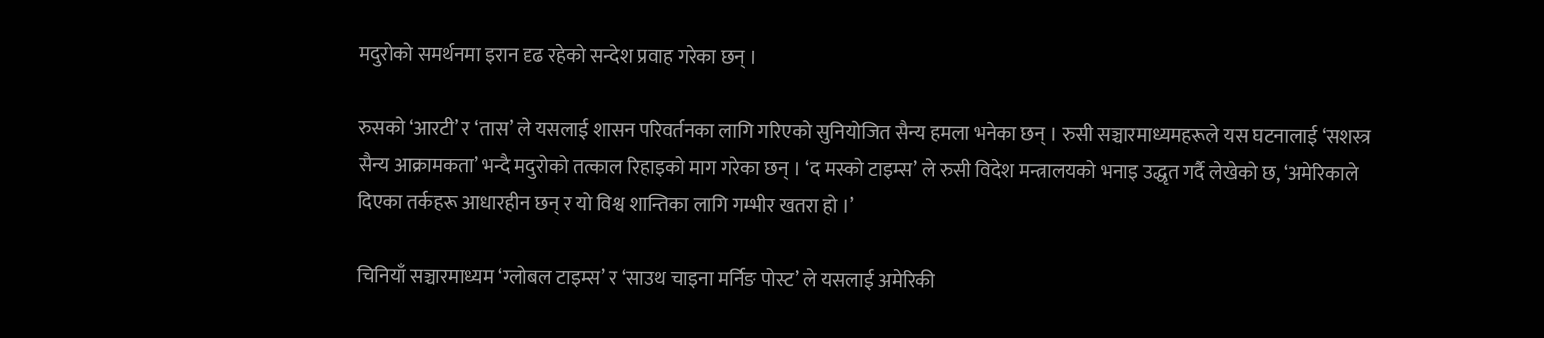मदुरोको समर्थनमा इरान दृढ रहेको सन्देश प्रवाह गरेका छन् ।

रुसको ‘आरटी’ र ‘तास’ ले यसलाई शासन परिवर्तनका लागि गरिएको सुनियोजित सैन्य हमला भनेका छन् । रुसी सञ्चारमाध्यमहरूले यस घटनालाई ‘सशस्त्र सैन्य आक्रामकता’ भन्दै मदुरोको तत्काल रिहाइको माग गरेका छन् । ‘द मस्को टाइम्स’ ले रुसी विदेश मन्त्रालयको भनाइ उद्धृत गर्दै लेखेको छ, ‘अमेरिकाले दिएका तर्कहरू आधारहीन छन् र यो विश्व शान्तिका लागि गम्भीर खतरा हो ।’

चिनियाँ सञ्चारमाध्यम ‘ग्लोबल टाइम्स’ र ‘साउथ चाइना मर्निङ पोस्ट’ ले यसलाई अमेरिकी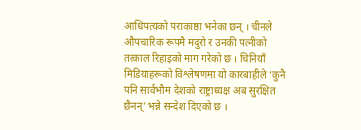आधिपत्यको पराकाष्ठा भनेका छन् । चीनले औपचारिक रूपमै मदुरो र उनकी पत्नीको तत्काल रिहाइको माग गरेको छ । चिनियाँ मिडियाहरूको विश्लेषणमा यो कारबाहीले ‘कुनै पनि सार्वभौम देशको राष्ट्राध्यक्ष अब सुरक्षित छैनन्’ भन्ने सन्देश दिएको छ ।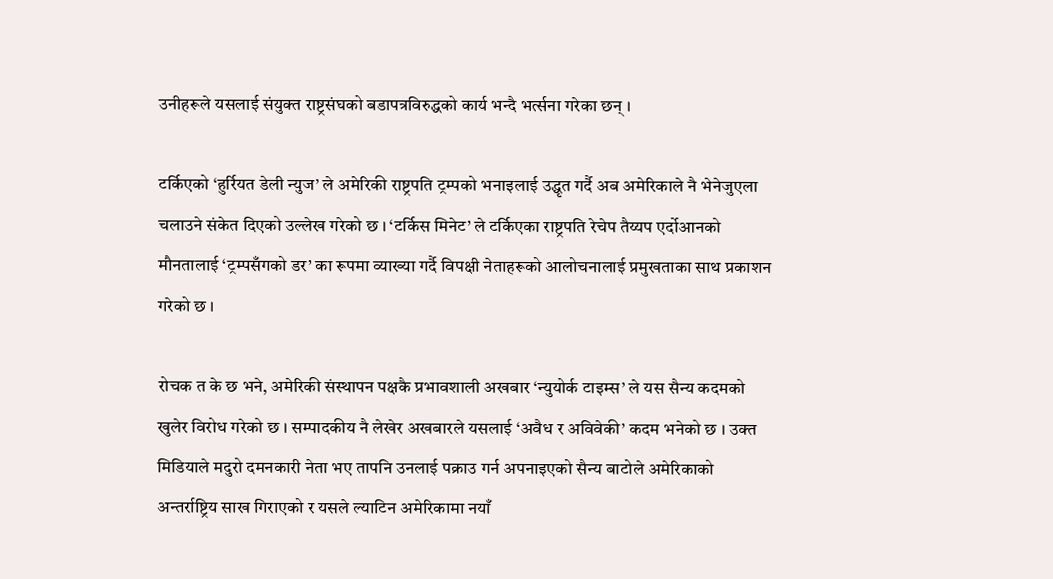उनीहरूले यसलाई संयुक्त राष्ट्रसंघको बडापत्रविरुद्धको कार्य भन्दै भर्त्सना गरेका छन् ।

टर्किएको ‘हुर्रियत डेली न्युज’ ले अमेरिकी राष्ट्रपति ट्रम्पको भनाइलाई उद्धृत गर्दै अब अमेरिकाले नै भेनेजुएला चलाउने संकेत दिएको उल्लेख गरेको छ । ‘टर्किस मिनेट’ ले टर्किएका राष्ट्रपति रेचेप तैय्यप एर्दोआनको मौनतालाई ‘ट्रम्पसँगको डर’ का रूपमा व्याख्या गर्दै विपक्षी नेताहरूको आलोचनालाई प्रमुखताका साथ प्रकाशन गरेको छ ।

रोचक त के छ भने, अमेरिकी संस्थापन पक्षकै प्रभावशाली अखबार ‘न्युयोर्क टाइम्स’ ले यस सैन्य कदमको खुलेर विरोध गरेको छ । सम्पादकीय नै लेखेर अखबारले यसलाई ‘अवैध र अविवेकी’ कदम भनेको छ । उक्त मिडियाले मदुरो दमनकारी नेता भए तापनि उनलाई पक्राउ गर्न अपनाइएको सैन्य बाटोले अमेरिकाको अन्तर्राष्ट्रिय साख गिराएको र यसले ल्याटिन अमेरिकामा नयाँ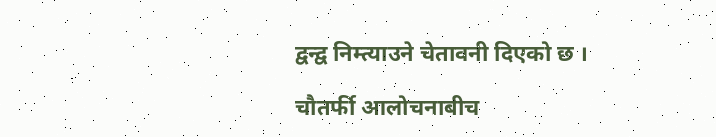द्वन्द्व निम्त्याउने चेतावनी दिएको छ ।

चौतर्फी आलोचनाबीच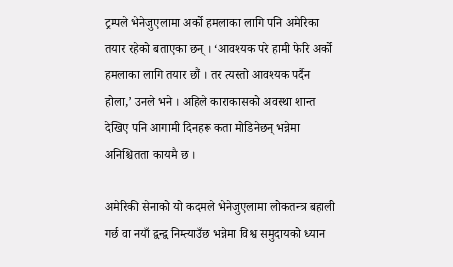ट्रम्पले भेनेजुएलामा अर्को हमलाका लागि पनि अमेरिका तयार रहेको बताएका छन् । ‘आवश्यक परे हामी फेरि अर्को हमलाका लागि तयार छौं । तर त्यस्तो आवश्यक पर्दैन होला,’ उनले भने । अहिले काराकासको अवस्था शान्त देखिए पनि आगामी दिनहरू कता मोडिनेछन् भन्नेमा अनिश्चितता कायमै छ ।

अमेरिकी सेनाको यो कदमले भेनेजुएलामा लोकतन्त्र बहाली गर्छ वा नयाँ द्वन्द्व निम्त्याउँछ भन्नेमा विश्व समुदायको ध्यान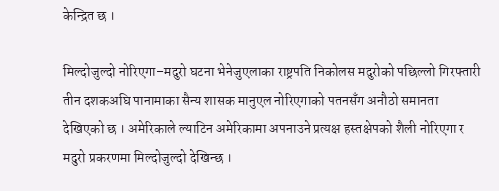केन्द्रित छ ।

मिल्दोजुल्दो नोरिएगा–मदुरो घटना भेनेजुएलाका राष्ट्रपति निकोलस मदुरोको पछिल्लो गिरफ्तारी तीन दशकअघि पानामाका सैन्य शासक मानुएल नोरिएगाको पतनसँग अनौठो समानता देखिएको छ । अमेरिकाले ल्याटिन अमेरिकामा अपनाउने प्रत्यक्ष हस्तक्षेपको शैली नोरिएगा र मदुरो प्रकरणमा मिल्दोजुल्दो देखिन्छ ।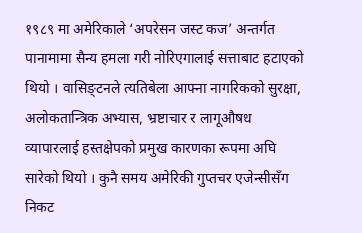१९८९ मा अमेरिकाले ‘अपरेसन जस्ट कज’ अन्तर्गत पानामामा सैन्य हमला गरी नोरिएगालाई सत्ताबाट हटाएको थियो । वासिङ्टनले त्यतिबेला आफ्ना नागरिकको सुरक्षा, अलोकतान्त्रिक अभ्यास, भ्रष्टाचार र लागूऔषध व्यापारलाई हस्तक्षेपको प्रमुख कारणका रूपमा अघि सारेको थियो । कुनै समय अमेरिकी गुप्तचर एजेन्सीसँग निकट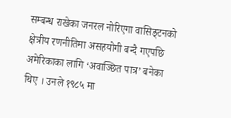सम्बन्ध राखेका जनरल नोरिएगा वासिङ्टनको क्षेत्रीय रणनीतिमा असहयोगी बन्दै गएपछि अमेरिकाका लागि ‘अवाञ्छित पात्र’ बनेका थिए । उनले १९८५ मा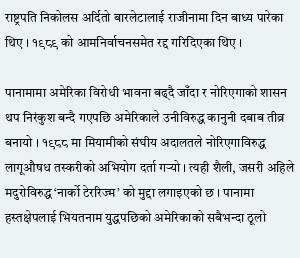राष्ट्रपति निकोलस अर्दितो बारलेटालाई राजीनामा दिन बाध्य पारेका थिए । १९८९ को आमनिर्वाचनसमेत रद्द गरिदिएका थिए ।

पानामामा अमेरिका विरोधी भावना बढ्दै जाँदा र नोरिएगाको शासन थप निरंकुश बन्दै गएपछि अमेरिकाले उनीविरुद्ध कानुनी दबाब तीव्र बनायो । १९८८ मा मियामीको संघीय अदालतले नोरिएगाविरुद्ध लागूऔषध तस्करीको अभियोग दर्ता गर्‍यो । त्यही शैली, जसरी अहिले मदुरोविरुद्ध ‘नार्को टेररिज्म’ को मुद्दा लगाइएको छ । पानामा हस्तक्षेपलाई भियतनाम युद्धपछिको अमेरिकाको सबैभन्दा ठूलो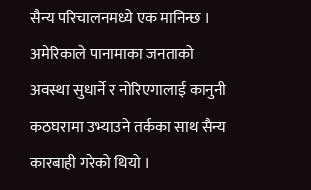सैन्य परिचालनमध्ये एक मानिन्छ । अमेरिकाले पानामाका जनताको अवस्था सुधार्ने र नोरिएगालाई कानुनी कठघरामा उभ्याउने तर्कका साथ सैन्य कारबाही गरेको थियो ।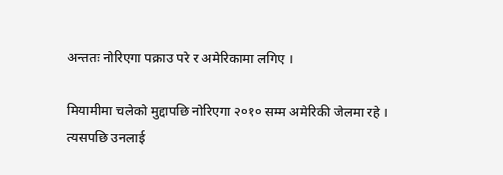अन्ततः नोरिएगा पक्राउ परे र अमेरिकामा लगिए ।

मियामीमा चलेको मुद्दापछि नोरिएगा २०१० सम्म अमेरिकी जेलमा रहे । त्यसपछि उनलाई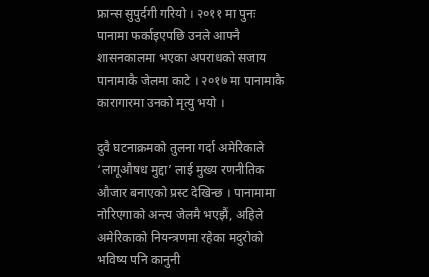फ्रान्स सुपुर्दगी गरियो । २०११ मा पुनः पानामा फर्काइएपछि उनले आफ्नै शासनकालमा भएका अपराधको सजाय पानामाकै जेलमा काटे । २०१७ मा पानामाकै कारागारमा उनको मृत्यु भयो ।

दुवै घटनाक्रमको तुलना गर्दा अमेरिकाले ‘लागूऔषध मुद्दा’ लाई मुख्य रणनीतिक औजार बनाएको प्रस्ट देखिन्छ । पानामामा नोरिएगाको अन्त्य जेलमै भएझैं, अहिले अमेरिकाको नियन्त्रणमा रहेका मदुरोको भविष्य पनि कानुनी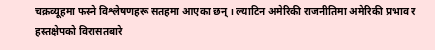चक्रव्यूहमा फस्ने विश्लेषणहरू सतहमा आएका छन् । ल्याटिन अमेरिकी राजनीतिमा अमेरिकी प्रभाव र हस्तक्षेपको विरासतबारे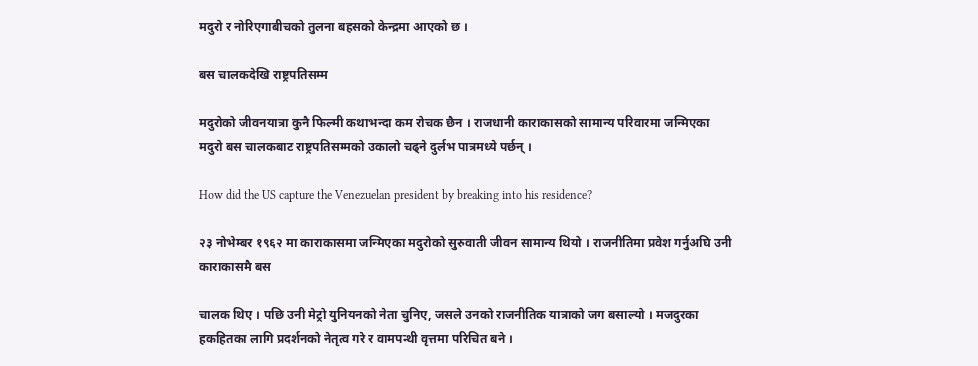मदुरो र नोरिएगाबीचको तुलना बहसको केन्द्रमा आएको छ ।

बस चालकदेखि राष्ट्रपतिसम्म

मदुरोको जीवनयात्रा कुनै फिल्मी कथाभन्दा कम रोचक छैन । राजधानी काराकासको सामान्य परिवारमा जन्मिएका मदुरो बस चालकबाट राष्ट्रपतिसम्मको उकालो चढ्ने दुर्लभ पात्रमध्ये पर्छन् ।

How did the US capture the Venezuelan president by breaking into his residence?

२३ नोभेम्बर १९६२ मा काराकासमा जन्मिएका मदुरोको सुरुवाती जीवन सामान्य थियो । राजनीतिमा प्रवेश गर्नुअघि उनी काराकासमै बस

चालक थिए । पछि उनी मेट्रो युनियनको नेता चुनिए, जसले उनको राजनीतिक यात्राको जग बसाल्यो । मजदुरका हकहितका लागि प्रदर्शनको नेतृत्व गरे र वामपन्थी वृत्तमा परिचित बने ।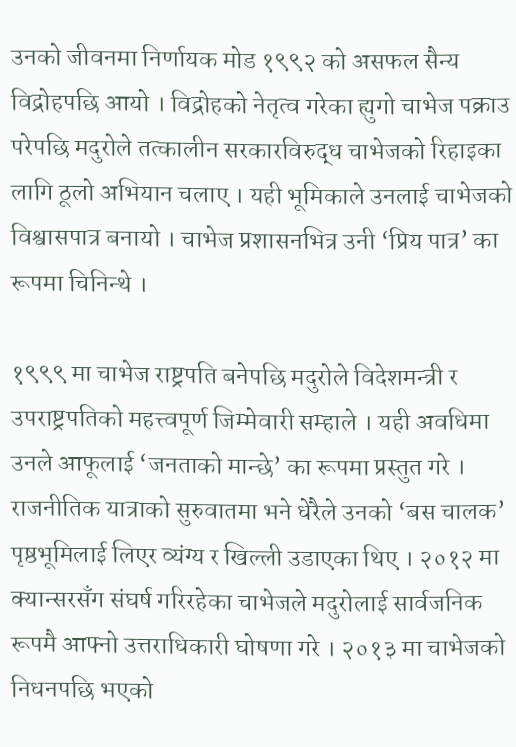उनको जीवनमा निर्णायक मोड १९९२ को असफल सैन्य विद्रोहपछि आयो । विद्रोहको नेतृत्व गरेका ह्युगो चाभेज पक्राउ परेपछि मदुरोले तत्कालीन सरकारविरुद्ध चाभेजको रिहाइका लागि ठूलो अभियान चलाए । यही भूमिकाले उनलाई चाभेजको विश्वासपात्र बनायो । चाभेज प्रशासनभित्र उनी ‘प्रिय पात्र’ का रूपमा चिनिन्थे ।

१९९९ मा चाभेज राष्ट्रपति बनेपछि मदुरोले विदेशमन्त्री र उपराष्ट्रपतिको महत्त्वपूर्ण जिम्मेवारी सम्हाले । यही अवधिमा उनले आफूलाई ‘जनताको मान्छे’ का रूपमा प्रस्तुत गरे । राजनीतिक यात्राको सुरुवातमा भने धेरैले उनको ‘बस चालक’ पृष्ठभूमिलाई लिएर व्यंग्य र खिल्ली उडाएका थिए । २०१२ मा क्यान्सरसँग संघर्ष गरिरहेका चाभेजले मदुरोलाई सार्वजनिक रूपमै आफ्नो उत्तराधिकारी घोषणा गरे । २०१३ मा चाभेजको निधनपछि भएको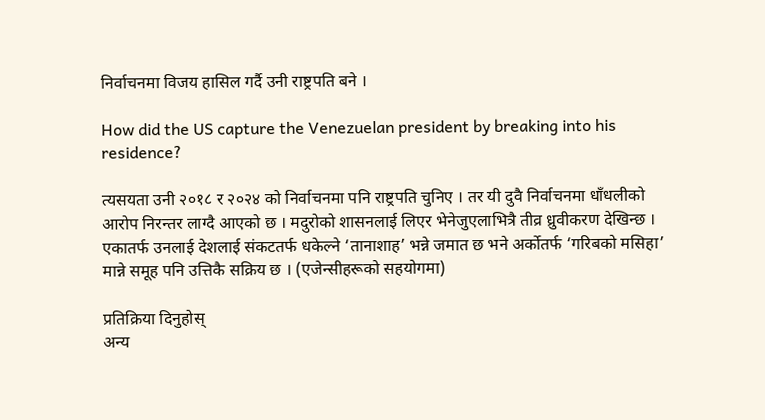निर्वाचनमा विजय हासिल गर्दै उनी राष्ट्रपति बने ।

How did the US capture the Venezuelan president by breaking into his residence?

त्यसयता उनी २०१८ र २०२४ को निर्वाचनमा पनि राष्ट्रपति चुनिए । तर यी दुवै निर्वाचनमा धाँधलीको आरोप निरन्तर लाग्दै आएको छ । मदुरोको शासनलाई लिएर भेनेजुएलाभित्रै तीव्र ध्रुवीकरण देखिन्छ । एकातर्फ उनलाई देशलाई संकटतर्फ धकेल्ने ‘तानाशाह’ भन्ने जमात छ भने अर्कोतर्फ ‘गरिबको मसिहा’ मान्ने समूह पनि उत्तिकै सक्रिय छ । (एजेन्सीहरूको सहयोगमा)

प्रतिक्रिया दिनुहोस्
अन्य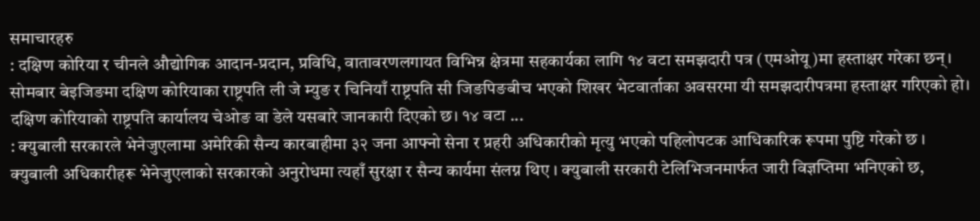समाचारहरु
: दक्षिण कोरिया र चीनले औद्योगिक आदान-प्रदान, प्रविधि, वातावरणलगायत विभिन्न क्षेत्रमा सहकार्यका लागि १४ वटा समझदारी पत्र (एमओयू)मा हस्ताक्षर गरेका छन्। सोमबार बेइजिङमा दक्षिण कोरियाका राष्ट्रपति ली जे म्युङ र चिनियाँ राष्ट्रपति सी जिङपिङबीच भएको शिखर भेटवार्ताका अवसरमा यी समझदारीपत्रमा हस्ताक्षर गरिएको हो। दक्षिण कोरियाको राष्ट्रपति कार्यालय चेओङ वा डेले यसबारे जानकारी दिएको छ। १४ वटा ...
: क्युबाली सरकारले भेनेजुएलामा अमेरिकी सैन्य कारबाहीमा ३२ जना आफ्नो सेना र प्रहरी अधिकारीको मृत्यु भएको पहिलोपटक आधिकारिक रूपमा पुष्टि गरेको छ । क्युबाली अधिकारीहरू भेनेजुएलाको सरकारको अनुरोधमा त्यहाँ सुरक्षा र सैन्य कार्यमा संलग्न थिए । क्युबाली सरकारी टेलिभिजनमार्फत जारी विज्ञप्तिमा भनिएको छ,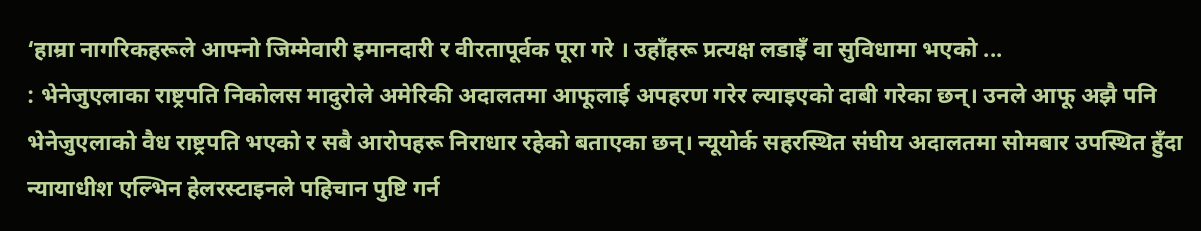‘हाम्रा नागरिकहरूले आफ्नो जिम्मेवारी इमानदारी र वीरतापूर्वक पूरा गरे । उहाँहरू प्रत्यक्ष लडाइँ वा सुविधामा भएको ...
: भेनेजुएलाका राष्ट्रपति निकोलस मादुरोले अमेरिकी अदालतमा आफूलाई अपहरण गरेर ल्याइएको दाबी गरेका छन्। उनले आफू अझै पनि भेनेजुएलाको वैध राष्ट्रपति भएको र सबै आरोपहरू निराधार रहेको बताएका छन्। न्यूयोर्क सहरस्थित संघीय अदालतमा सोमबार उपस्थित हुँदा न्यायाधीश एल्भिन हेलरस्टाइनले पहिचान पुष्टि गर्न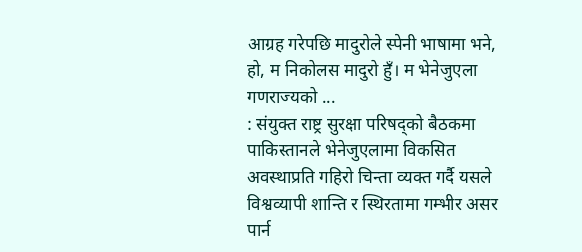आग्रह गरेपछि मादुरोले स्पेनी भाषामा भने, हो, म निकोलस मादुरो हुँ। म भेनेजुएला गणराज्यको ...
: संयुक्त राष्ट्र सुरक्षा परिषद्को बैठकमा पाकिस्तानले भेनेजुएलामा विकसित अवस्थाप्रति गहिरो चिन्ता व्यक्त गर्दै यसले विश्वव्यापी शान्ति र स्थिरतामा गम्भीर असर पार्न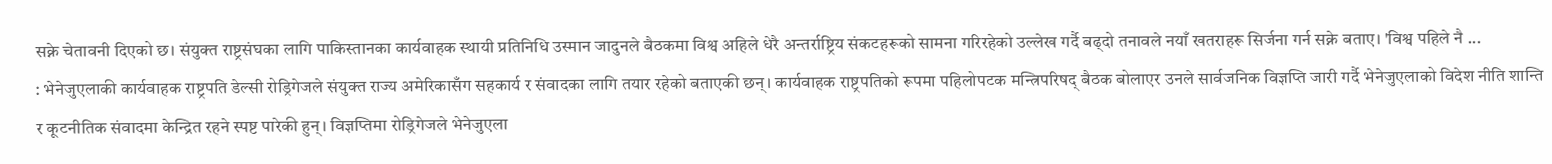सक्ने चेतावनी दिएको छ। संयुक्त राष्ट्रसंघका लागि पाकिस्तानका कार्यवाहक स्थायी प्रतिनिधि उस्मान जादुनले बैठकमा विश्व अहिले धेरै अन्तर्राष्ट्रिय संकटहरूको सामना गरिरहेको उल्लेख गर्दै बढ्दो तनावले नयाँ खतराहरू सिर्जना गर्न सक्ने बताए। 'विश्व पहिले नै ...
: भेनेजुएलाकी कार्यवाहक राष्ट्रपति डेल्सी रोड्रिगेजले संयुक्त राज्य अमेरिकासँग सहकार्य र संवादका लागि तयार रहेको बताएकी छन्। कार्यवाहक राष्ट्रपतिको रूपमा पहिलोपटक मन्त्रिपरिषद् बैठक बोलाएर उनले सार्वजनिक विज्ञप्ति जारी गर्दै भेनेजुएलाको विदेश नीति शान्ति र कूटनीतिक संवादमा केन्द्रित रहने स्पष्ट पारेकी हुन्। विज्ञप्तिमा रोड्रिगेजले भेनेजुएला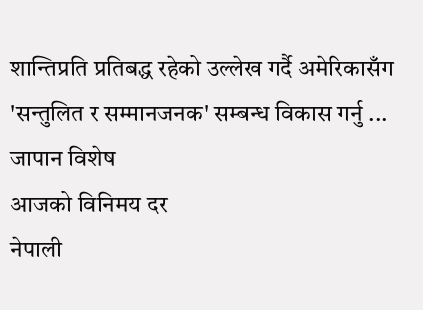शान्तिप्रति प्रतिबद्ध रहेको उल्लेख गर्दै अमेरिकासँग 'सन्तुलित र सम्मानजनक' सम्बन्ध विकास गर्नु ...
जापान विशेष
आजको विनिमय दर
नेपाली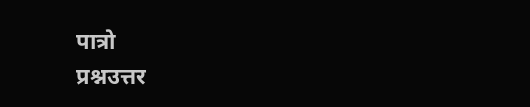पात्रो
प्रश्नउत्तर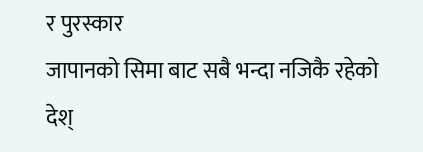र पुरस्कार
जापानको सिमा बाट सबै भन्दा नजिकै रहेको देश्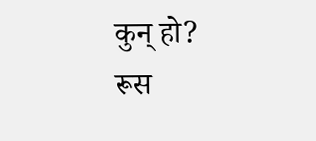कुन् हो?
रूस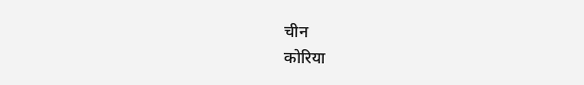चीन
कोरिया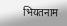भियतनाम